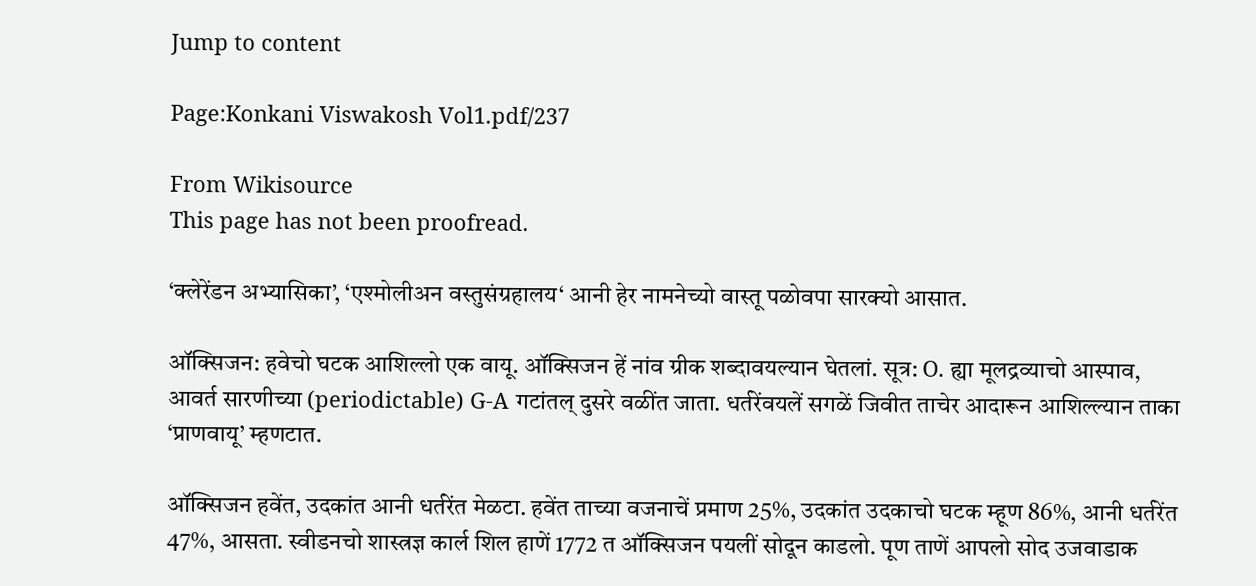Jump to content

Page:Konkani Viswakosh Vol1.pdf/237

From Wikisource
This page has not been proofread.

‘क्लेरेंडन अभ्यासिका’, ‘एश्मोलीअन वस्तुसंग्रहालय‘ आनी हेर नामनेच्यो वास्तू पळोवपा सारक्यो आसात.

ऑक्सिजन: हवेचो घटक आशिल्लो एक वायू. ऑक्सिजन हें नांव ग्रीक शब्दावयल्यान घेतलां. सूत्र: O. ह्या मूलद्रव्याचो आस्पाव, आवर्त सारणीच्या (periodictable) G-A गटांतल् दुसरे वळींत जाता. धर्तरेंवयलें सगळें जिवीत ताचेर आदारून आशिल्ल्यान ताका ‘प्राणवायू’ म्हणटात.

ऑक्सिजन हवेंत, उदकांत आनी धर्तरेंत मेळटा. हवेंत ताच्या वजनाचें प्रमाण 25%, उदकांत उदकाचो घटक म्हूण 86%, आनी धर्तरेंत 47%, आसता. स्वीडनचो शास्त्रज्ञ कार्ल शिल हाणें 1772 त ऑक्सिजन पयलीं सोदून काडलो. पूण ताणें आपलो सोद उजवाडाक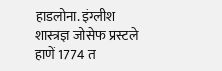हाडलोना. इंग्लीश शास्त्रज्ञ जोसेफ प्रस्टले हाणें 1774 त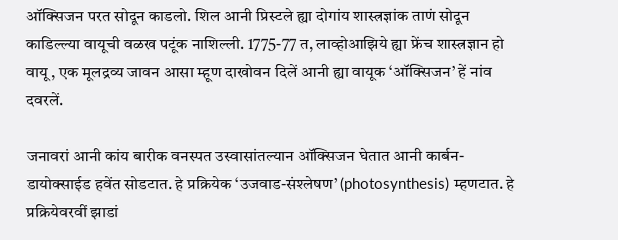ऑक्सिजन परत सोदून काडलो. शिल आनी प्रिस्टले ह्या दोगांय शास्त्रज्ञांक ताणं सोदून काडिल्ल्या वायूची वळख पटूंक नाशिल्ली. 1775-77 त, लाव्होआझिये ह्या फ्रेंच शास्त्रज्ञान हो वायू, एक मूलद्रव्य जावन आसा म्हूण दाखोवन दिलें आनी ह्या वायूक ‘ऑक्सिजन’ हें नांव दवरलें.

जनावरां आनी कांय बारीक वनस्पत उस्वासांतल्यान ऑक्सिजन घेतात आनी कार्बन-डायोक्साईड हवेंत सोडटात. हे प्रक्रियेक ‘उजवाड-संश्लेषण’ (photosynthesis) म्हणटात. हे प्रक्रियेवरवीं झाडां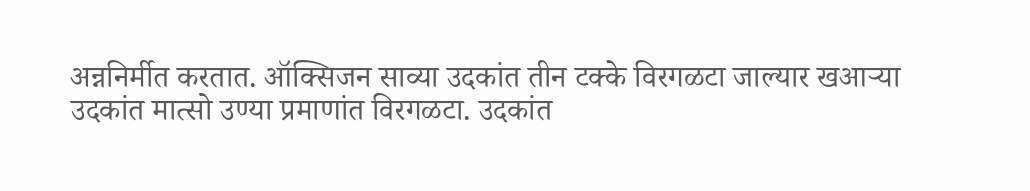अन्ननिर्मीत करतात. ऑक्सिजन साव्या उदकांत तीन टक्के विरगळटा जाल्यार खआऱ्या उदकांत मात्सो उण्या प्रमाणांत विरगळटा. उदकांत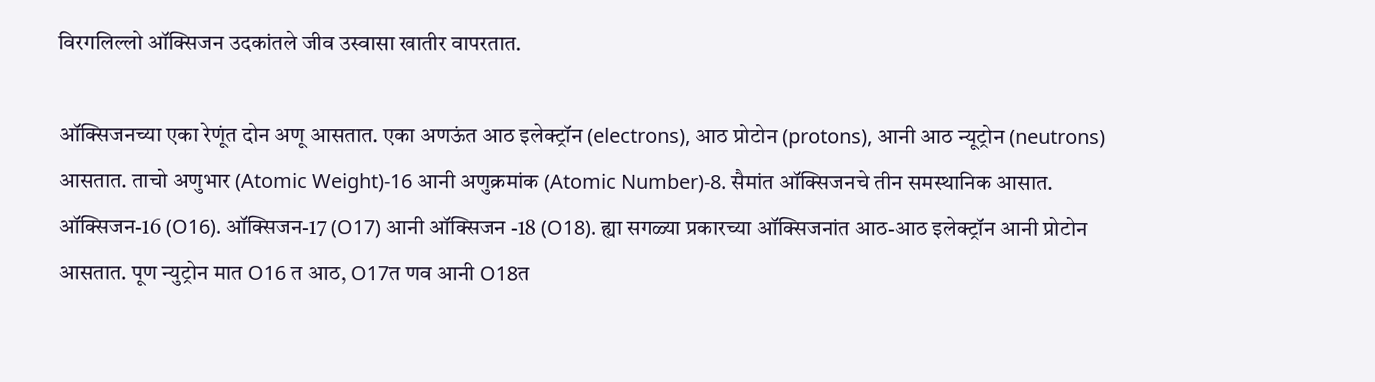विरगलिल्लो ऑक्सिजन उदकांतले जीव उस्वासा खातीर वापरतात.

ऑक्सिजनच्या एका रेणूंत दोन अणू आसतात. एका अणऊंत आठ इलेक्ट्रॉन (electrons), आठ प्रोटोन (protons), आनी आठ न्यूट्रोन (neutrons) आसतात. ताचो अणुभार (Atomic Weight)-16 आनी अणुक्रमांक (Atomic Number)-8. सैमांत ऑक्सिजनचे तीन समस्थानिक आसात. ऑक्सिजन-16 (O16). ऑक्सिजन-17 (O17) आनी ऑक्सिजन -18 (O18). ह्या सगळ्या प्रकारच्या ऑक्सिजनांत आठ-आठ इलेक्ट्रॉन आनी प्रोटोन आसतात. पूण न्युट्रोन मात O16 त आठ, O17त णव आनी O18त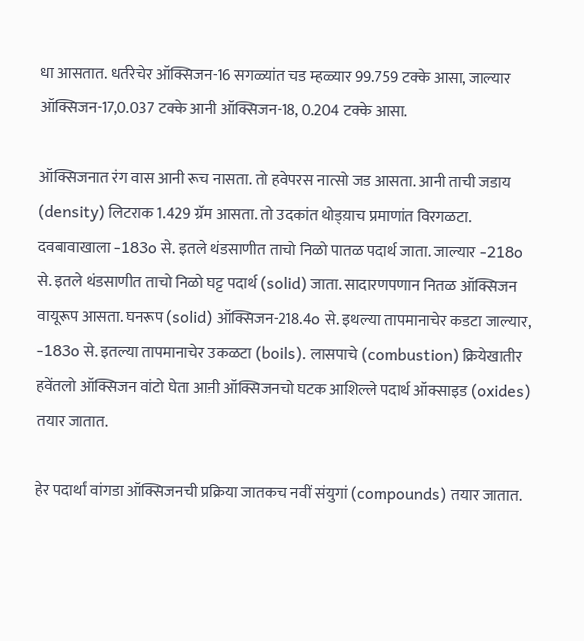धा आसतात. धर्तरेचेर ऑक्सिजन-16 सगळ्यांत चड म्हळ्यार 99.759 टक्के आसा, जाल्यार ऑक्सिजन-17,0.037 टक्के आनी ऑक्सिजन-18, 0.204 टक्के आसा.

ऑक्सिजनात रंग वास आनी रूच नासता. तो हवेपरस नात्सो जड आसता. आनी ताची जडाय (density) लिटराक 1.429 ग्रॅम आसता. तो उदकांत थोड्य़ाच प्रमाणांत विरगळटा. दवबावाखाला -183o से. इतले थंडसाणीत ताचो निळो पातळ पदार्थ जाता. जाल्यार -218o से. इतले थंडसाणीत ताचो निळो घट्ट पदार्थ (solid) जाता. सादारणपणान नितळ ऑक्सिजन वायूरूप आसता. घनरूप (solid) ऑक्सिजन-218.4o से. इथल्या तापमानाचेर कडटा जाल्यार, -183o से. इतल्या तापमानाचेर उकळटा (boils). लासपाचे (combustion) क्रियेखातीर हवेंतलो ऑक्सिजन वांटो घेता आऩी ऑक्सिजनचो घटक आशिल्ले पदार्थ ऑक्साइड (oxides) तयार जातात.

हेर पदार्थां वांगडा ऑक्सिजनची प्रक्रिया जातकच नवीं संयुगां (compounds) तयार जातात.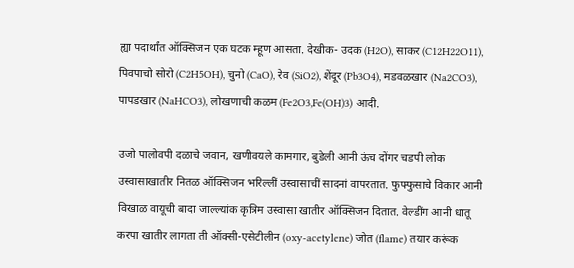ह्या पदार्थांत ऑक्सिजन एक घटक म्हूण आसता. देखीक- उदक (H2O), साकर (C12H22O11), पिवपाचो सोरो (C2H5OH), चुनो (CaO), रेव (SiO2), शेंदूर (Pb3O4), मडवळखार (Na2CO3), पापडखार (NaHCO3), लोखणाची कळम (Fe2O3,Fe(OH)3) आदी.

उजो पालोवपी दळाचे जवान, खणीवयले कामगार, बुडेली आनी ऊंच दोंगर चडपी लोक उस्वासाखातीर नितळ ऑक्सिजन भरिल्लीं उस्वासाचीं सादनां वापरतात. फुफ्फुसाचे विकार आनी विखाळ वायूची बादा जाल्ल्यांक कृत्रिम उस्वासा खातीर ऑक्सिजन दितात. वेल्डींग आनी धातू करपा खातीर लागता ती ऑक्सी-एसेटीलीन (oxy-acetylene) जोत (flame) तयार करूंक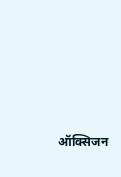ऑक्सिजन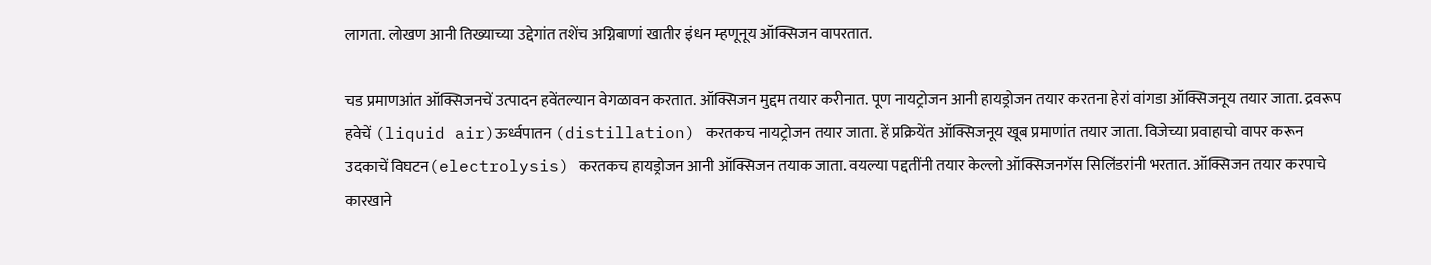लागता. लोखण आनी तिख्याच्या उद्देगांत तशेंच अग्निबाणां खातीर इंधन म्हणूनूय ऑक्सिजन वापरतात.

चड प्रमाणआंत ऑक्सिजनचें उत्पादन हवेंतल्यान वेगळावन करतात. ऑक्सिजन मुद्दम तयार करीनात. पूण नायट्रोजन आनी हायड्रोजन तयार करतना हेरां वांगडा ऑक्सिजनूय तयार जाता. द्रवरूप हवेचें (liquid air)ऊर्ध्वपातन (distillation) करतकच नायट्रोजन तयार जाता. हें प्रक्रियेंत ऑक्सिजनूय खूब प्रमाणांत तयार जाता. विजेच्या प्रवाहाचो वापर करून उदकाचें विघटन(electrolysis) करतकच हायड्रोजन आनी ऑक्सिजन तयाक जाता. वयल्या पद्दतींनी तयार केल्लो ऑक्सिजनगॅस सिलिंडरांनी भरतात. ऑक्सिजन तयार करपाचे कारखाने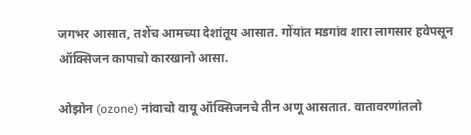जगभर आसात, तशेंच आमच्या देशांतूय आसात. गोंयांत मडगांव शारा लागसार हवेपसून ऑक्सिजन कापाचो कारखानो आसा.

ओझोन (ozone) नांवाचो वायू ऑक्सिजनचे तीन अणू आसतात. वातावरणांतलो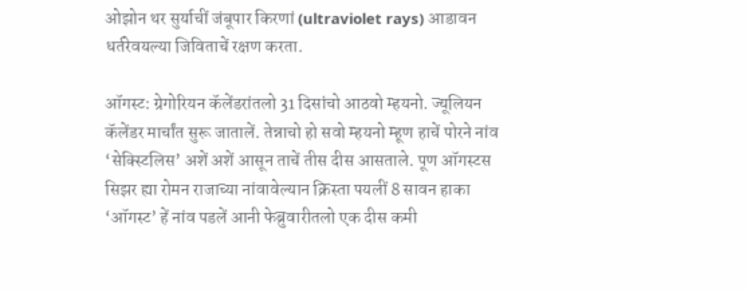ओझोन थर सुर्याचीं जंबूपार किरणां (ultraviolet rays) आडावन धर्तरेवयल्या जिविताचें रक्षण करता.

ऑगस्ट: ग्रेगोरियन कॅलेंडरांतलो 31 दिसांचो आठवो म्हयनो. ज्यूलियन कॅलेंडर मार्चांत सुरू जातालें. तेन्नाचो हो सवो म्हयनो म्हूण हाचें पोरने नांव ‘सेक्स्टिलिस’ अशें अशें आसून ताचें तीस दीस आसताले. पूण ऑगस्टस सिझर ह्या रोमन राजाच्या नांवावेल्यान क्रिस्ता पयलीं 8 सावन हाका ‘ऑगस्ट’ हें नांव पडलें आनी फेब्रुवारीतलो एक दीस कमी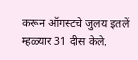करून ऑगस्टचे जुलय इतलें म्हळ्यार 31 दीस केले.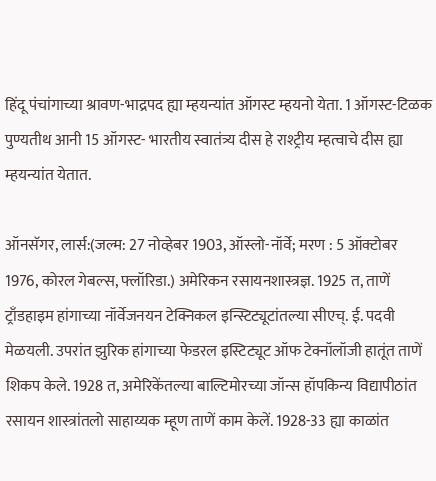हिंदू पंचांगाच्या श्रावण-भाद्रपद ह्या म्हयन्यांत ऑगस्ट म्हयनो येता. 1 ऑगस्ट-टिळक पुण्यतीथ आनी 15 ऑगस्ट- भारतीय स्वातंत्र्य दीस हे राश्ट्रीय म्हत्वाचे दीस ह्या म्हयन्यांत येतात.

ऑनसॅगर, लार्स:(जल्म: 27 नोव्हेबर 1903, ऑस्लो-नॉर्वे; मरण : 5 ऑक्टोबर 1976, कोरल गेबल्स, फ्लॉरिडा.) अमेरिकन रसायनशास्त्रज्ञ. 1925 त, ताणें ट्राँडहाइम हांगाच्या नॉर्वेजनयन टेक्निकल इन्स्टिट्यूटांतल्या सीएच्. ई. पदवी मेळयली. उपरांत झुरिक हांगाच्या फेडरल इस्टिट्यूट ऑफ टेक्नॉलॉजी हातूंत ताणें शिकप केले. 1928 त, अमेरिकेंतल्या बाल्टिमोरच्या जॉन्स हॉपकिन्य विद्यापीठांत रसायन शास्त्रांतलो साहाय्यक म्हूण ताणें काम केलें. 1928-33 ह्या काळांत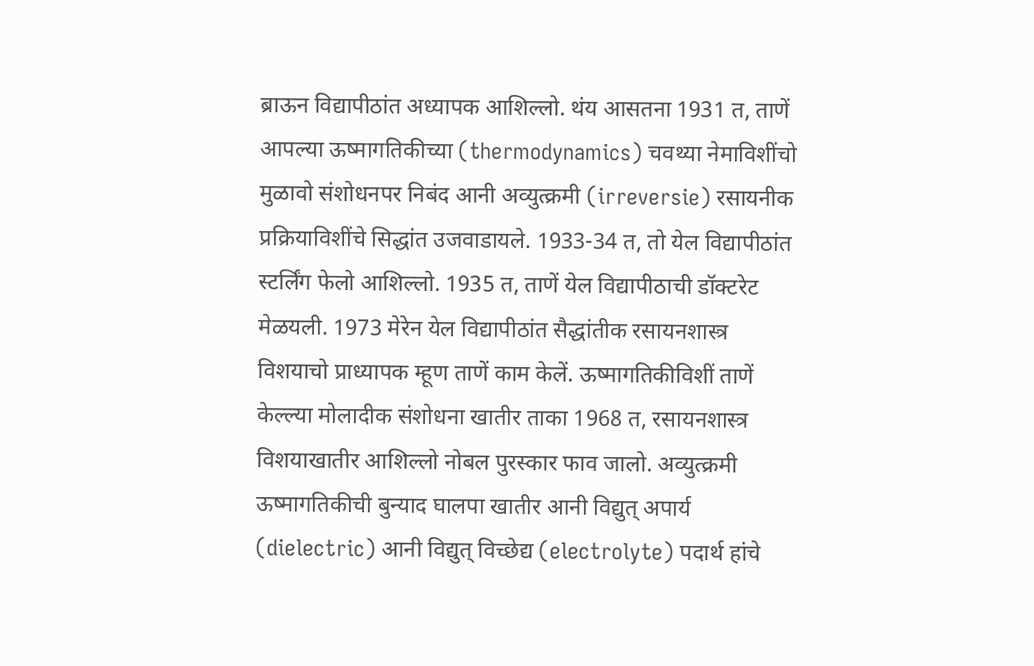ब्राऊन विद्यापीठांत अध्यापक आशिल्लो. थंय आसतना 1931 त, ताणें आपल्या ऊष्मागतिकीच्या (thermodynamics) चवथ्या नेमाविशींचो मुळावो संशोधनपर निबंद आनी अव्युत्क्रमी (irreversie) रसायनीक प्रक्रियाविशींचे सिद्धांत उजवाडायले. 1933-34 त, तो येल विद्यापीठांत स्टर्लिंग फेलो आशिल्लो. 1935 त, ताणें येल विद्यापीठाची डॉक्टरेट मेळयली. 1973 मेरेन येल विद्यापीठांत सैद्धांतीक रसायनशास्त्र विशयाचो प्राध्यापक म्हूण ताणें काम केलें. ऊष्मागतिकीविशीं ताणें केल्ल्या मोलादीक संशोधना खातीर ताका 1968 त, रसायनशास्त्र विशयाखातीर आशिल्लो नोबल पुरस्कार फाव जालो. अव्युत्क्रमी ऊष्मागतिकीची बुन्याद घालपा खातीर आनी विद्युत् अपार्य (dielectric) आनी विद्युत् विच्छेद्य (electrolyte) पदार्थ हांचे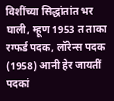विशींच्या सिद्धांतांत भर घाली, म्हूण 1953 त ताका रग्फर्ड पदक, लॉरेन्स पदक (1958) आनी हेर जायतीं पदकां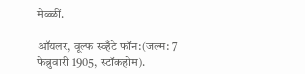मेळ्ळीं.

ऑयलर, वूल्फ स्व्हँटे फॉन:(जल्म: 7 फेब्रुवारी 1905, स्टॉकहोम).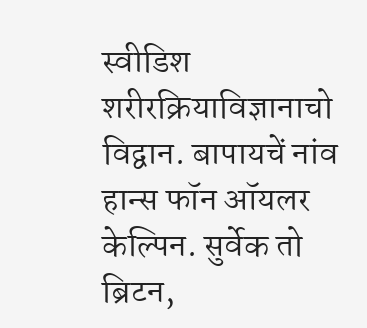स्वीडिश शरीरक्रियाविज्ञानाचो विद्वान. बापायचें नांव हान्स फॉन ऑयलर केल्पिन. सुर्वेक तो ब्रिटन,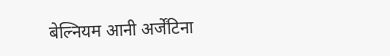बेल्नियम आनी अर्जेंटिना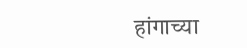हांगाच्या